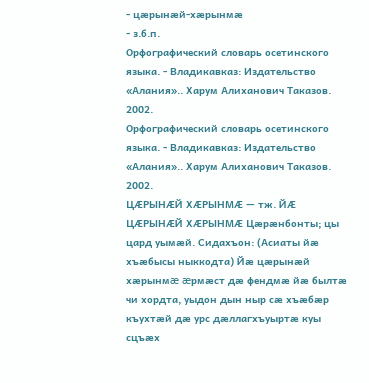- цæрынæй-хæрынмæ
- з.б.п.
Орфографический словарь осетинского языка. - Владикавказ: Издательство «Алания».. Харум Алиханович Таказов. 2002.
Орфографический словарь осетинского языка. - Владикавказ: Издательство «Алания».. Харум Алиханович Таказов. 2002.
ЦÆРЫНÆЙ ХÆРЫНМÆ — тж. ЙÆ ЦÆРЫНÆЙ ХÆРЫНМÆ Цæрæнбонты; цы цард уымæй. Сидахъон: (Асиаты йæ хъæбысы ныккодта) Йæ цæрынæй хæрынмæ æрмæст дæ фендмæ йæ былтæ чи хордта, уыдон дын ныр сæ хъæбæр къухтæй дæ урс дæллагхъуыртæ куы сцъæх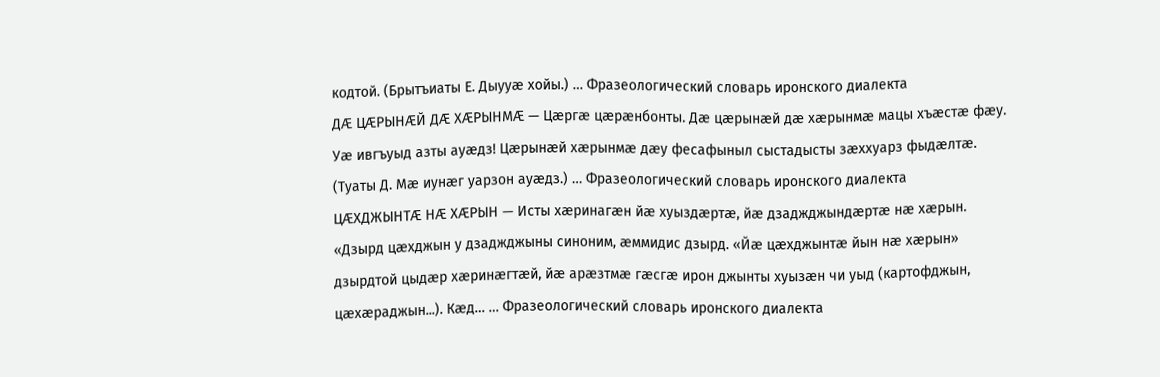кодтой. (Брытъиаты Е. Дыууæ хойы.) … Фразеологический словарь иронского диалекта
ДÆ ЦÆРЫНÆЙ ДÆ ХÆРЫНМÆ — Цæргæ цæрæнбонты. Дæ цæрынæй дæ хæрынмæ мацы хъæстæ фæу. Уæ ивгъуыд азты ауæдз! Цæрынæй хæрынмæ дæу фесафыныл сыстадысты зæххуарз фыдæлтæ. (Туаты Д. Мæ иунæг уарзон ауæдз.) … Фразеологический словарь иронского диалекта
ЦÆХДЖЫНТÆ НÆ ХÆРЫН — Исты хæринагæн йæ хуыздæртæ, йæ дзаджджындæртæ нæ хæрын. «Дзырд цæхджын у дзаджджыны синоним, æммидис дзырд. «Йæ цæхджынтæ йын нæ хæрын» дзырдтой цыдæр хæринæгтæй, йæ арæзтмæ гæсгæ ирон джынты хуызæн чи уыд (картофджын, цæхæраджын...). Кæд… … Фразеологический словарь иронского диалекта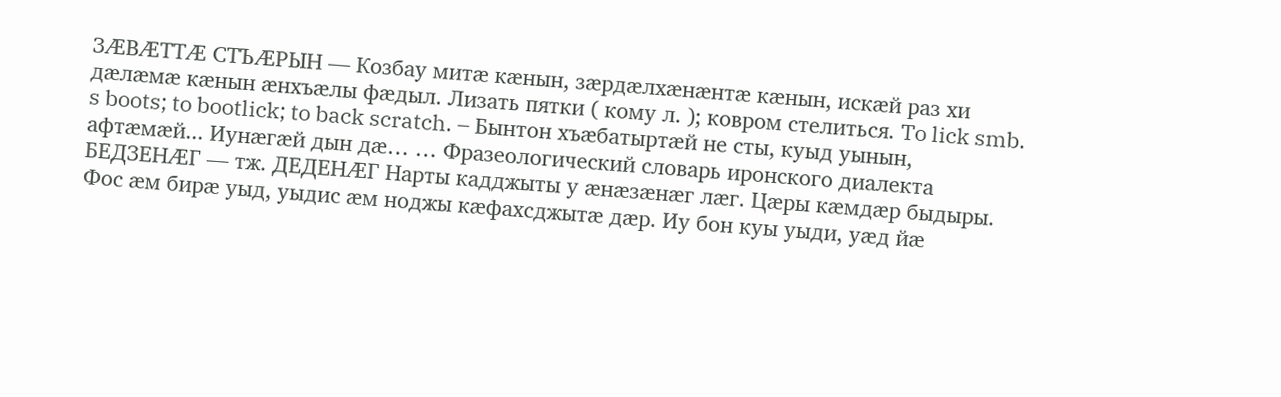ЗÆВÆТТÆ СТЪÆРЫН — Козбау митæ кæнын, зæрдæлхæнæнтæ кæнын, искæй раз хи дæлæмæ кæнын æнхъæлы фæдыл. Лизать пятки ( кому л. ); ковром стелиться. To lick smb. s boots; to bootlick; to back scratch. – Бынтон хъæбатыртæй не сты, куыд уынын, афтæмæй... Иунæгæй дын дæ… … Фразеологический словарь иронского диалекта
БЕДЗЕНÆГ — тж. ДЕДЕНÆГ Нарты кадджыты у æнæзæнæг лæг. Цæры кæмдæр быдыры. Фос æм бирæ уыд, уыдис æм ноджы кæфахсджытæ дæр. Иу бон куы уыди, уæд йæ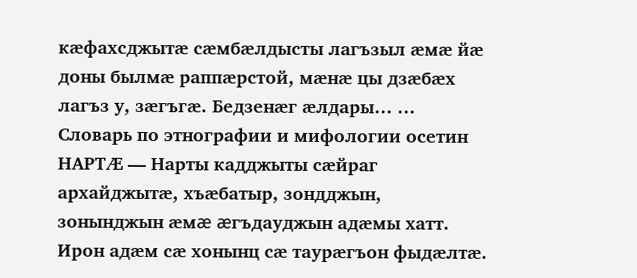кæфахсджытæ сæмбæлдысты лагъзыл æмæ йæ доны былмæ раппæрстой, мæнæ цы дзæбæх лагъз у, зæгъгæ. Бедзенæг æлдары… … Словарь по этнографии и мифологии осетин
НАРТÆ — Нарты кадджыты сæйраг архайджытæ, хъæбатыр, зондджын, зонынджын æмæ æгъдауджын адæмы хатт. Ирон адæм сæ хонынц сæ таурæгъон фыдæлтæ.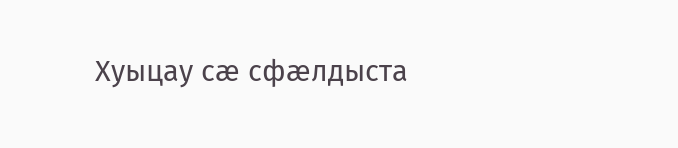Хуыцау сæ сфæлдыста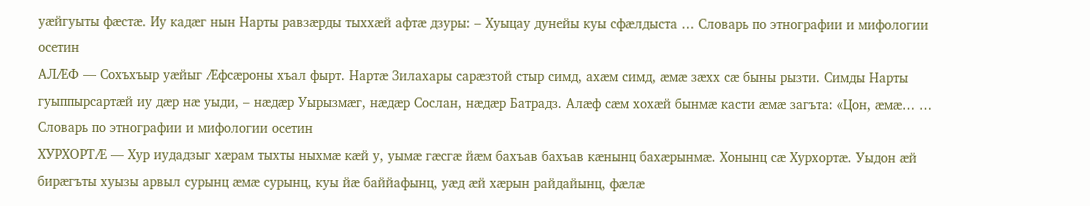уæйгуыты фæстæ. Иу кадæг нын Нарты равзæрды тыххæй афтæ дзуры: – Хуыцау дунейы куы сфæлдыста … Словарь по этнографии и мифологии осетин
АЛÆФ — Сохъхъыр уæйыг Æфсæроны хъал фырт. Нартæ Зилахары сарæзтой стыр симд, ахæм симд, æмæ зæхх сæ быны рызти. Симды Нарты гуыппырсартæй иу дæр нæ уыди, – нæдæр Уырызмæг, нæдæр Сослан, нæдæр Батрадз. Алæф сæм хохæй бынмæ касти æмæ загъта: «Цон, æмæ… … Словарь по этнографии и мифологии осетин
ХУРХОРТÆ — Хур иудадзыг хæрам тыхты ныхмæ кæй у, уымæ гæсгæ йæм бахъав бахъав кæнынц бахæрынмæ. Хонынц сæ Хурхортæ. Уыдон æй бирæгъты хуызы арвыл сурынц æмæ сурынц, куы йæ баййафынц, уæд æй хæрын райдайынц, фæлæ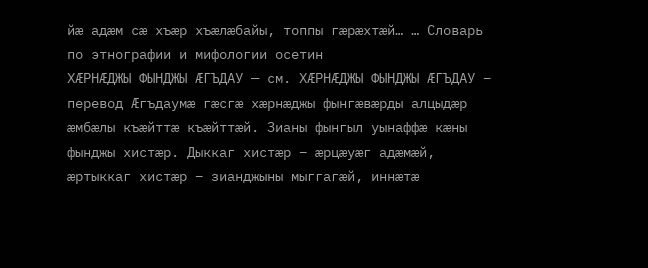йæ адæм сæ хъæр хъæлæбайы, топпы гæрæхтæй… … Словарь по этнографии и мифологии осетин
ХÆРНÆДЖЫ ФЫНДЖЫ ÆГЪДАУ — см. ХÆРНÆДЖЫ ФЫНДЖЫ ÆГЪДАУ – перевод Æгъдаумæ гæсгæ хæрнæджы фынгæвæрды алцыдæр æмбæлы къæйттæ къæйттæй. Зианы фынгыл уынаффæ кæны фынджы хистæр. Дыккаг хистæр – æрцæуæг адæмæй, æртыккаг хистæр – зианджыны мыггагæй, иннæтæ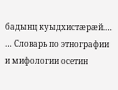бадынц куыдхистæрæй.… … Словарь по этнографии и мифологии осетин